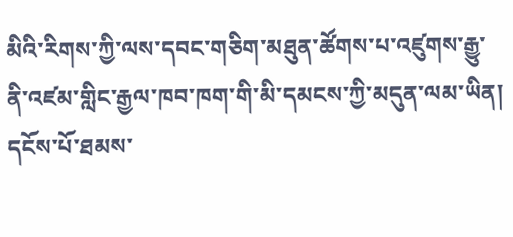མིའི་རིགས་ཀྱི་ལས་དབང་གཅིག་མཐུན་ཚོགས་པ་འཛུགས་རྒྱུ་ནི་འཛམ་གླིང་རྒྱལ་ཁབ་ཁག་གི་མི་དམངས་ཀྱི་མདུན་ལམ་ཡིན། དངོས་པོ་ཐམས་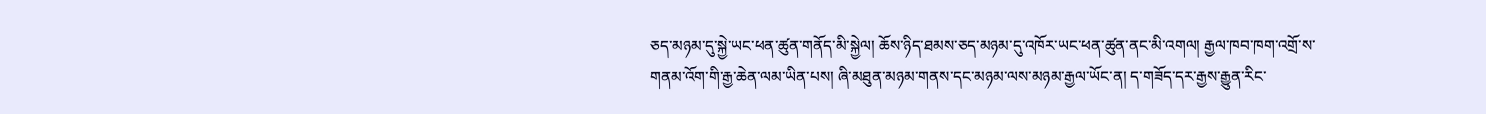ཅད་མཉམ་དུ་སྐྱེ་ཡང་ཕན་ཚུན་གནོད་མི་སྐྱེལ། ཆོས་ཉིད་ཐམས་ཅད་མཉམ་དུ་འཁོར་ཡང་ཕན་ཚུན་ནང་མི་འགལ། རྒྱལ་ཁབ་ཁག་འགྲོ་ས་གནམ་འོག་གི་རྒྱ་ཆེན་ལམ་ཡིན་པས། ཞི་མཐུན་མཉམ་གནས་དང་མཉམ་ལས་མཉམ་རྒྱལ་ཡོང་ན། ད་གཟོད་དར་རྒྱས་རྒྱུན་རིང་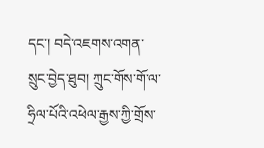དང་། བདེ་འཇགས་འགན་སྲུང་བྱེད་ཐུབ། ཀྲུང་གོས་གོ་ལ་ཧྲིལ་པོའི་འཕེལ་རྒྱས་ཀྱི་གྲོས་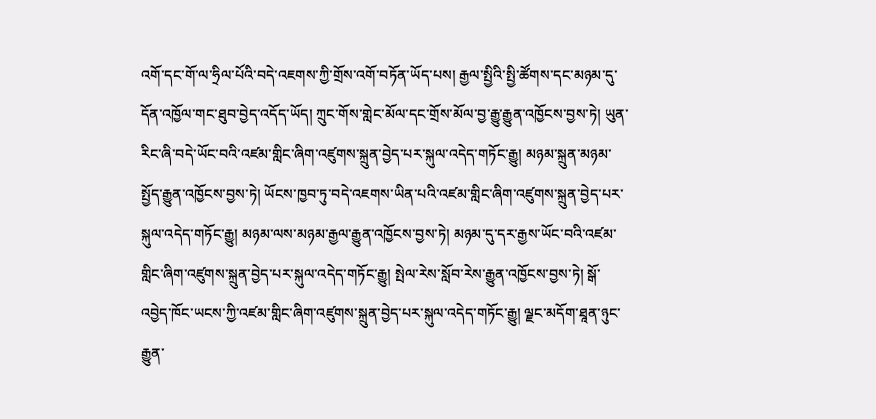འགོ་དང་གོ་ལ་ཧྲིལ་པོའི་བདེ་འཇགས་ཀྱི་གྲོས་འགོ་བཏོན་ཡོད་པས། རྒྱལ་སྤྱིའི་སྤྱི་ཚོགས་དང་མཉམ་དུ་དོན་འཁྱོལ་གང་ཐུབ་བྱེད་འདོད་ཡོད། ཀྲུང་གོས་གླེང་མོལ་དང་གྲོས་མོལ་བྱ་རྒྱུ་རྒྱུན་འཁྱོངས་བྱས་ཏེ། ཡུན་རིང་ཞི་བདེ་ཡོང་བའི་འཛམ་གླིང་ཞིག་འཛུགས་སྐྲུན་བྱེད་པར་སྐུལ་འདེད་གཏོང་རྒྱུ། མཉམ་སྐྲུན་མཉམ་སྤྱོད་རྒྱུན་འཁྱོངས་བྱས་ཏེ། ཡོངས་ཁྱབ་ཏུ་བདེ་འཇགས་ཡིན་པའི་འཛམ་གླིང་ཞིག་འཛུགས་སྐྲུན་བྱེད་པར་སྐུལ་འདེད་གཏོང་རྒྱུ། མཉམ་ལས་མཉམ་རྒྱལ་རྒྱུན་འཁྱོངས་བྱས་ཏེ། མཉམ་དུ་དར་རྒྱས་ཡོང་བའི་འཛམ་གླིང་ཞིག་འཛུགས་སྐྲུན་བྱེད་པར་སྐུལ་འདེད་གཏོང་རྒྱུ། སྤེལ་རེས་སློབ་རེས་རྒྱུན་འཁྱོངས་བྱས་ཏེ། སྒོ་འབྱེད་ཁོང་ཡངས་ཀྱི་འཛམ་གླིང་ཞིག་འཛུགས་སྐྲུན་བྱེད་པར་སྐུལ་འདེད་གཏོང་རྒྱུ། ལྗང་མདོག་ཐཱན་ཉུང་རྒྱུན་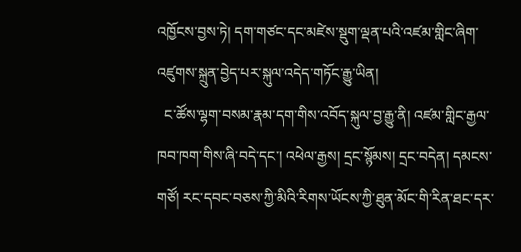འཁྱོངས་བྱས་ཏེ། དག་གཙང་དང་མཛེས་སྡུག་ལྡན་པའི་འཛམ་གླིང་ཞིག་འཛུགས་སྐྲུན་བྱེད་པར་སྐུལ་འདེད་གཏོང་རྒྱུ་ཡིན།
  ང་ཚོས་ལྷག་བསམ་རྣམ་དག་གིས་འབོད་སྐུལ་བྱ་རྒྱུ་ནི། འཛམ་གླིང་རྒྱལ་ཁབ་ཁག་གིས་ཞི་བདེ་དང་། འཕེལ་རྒྱས། དྲང་སྙོམས། དྲང་བདེན། དམངས་གཙོ། རང་དབང་བཅས་ཀྱི་མིའི་རིགས་ཡོངས་ཀྱི་ཐུན་མོང་གི་རིན་ཐང་དར་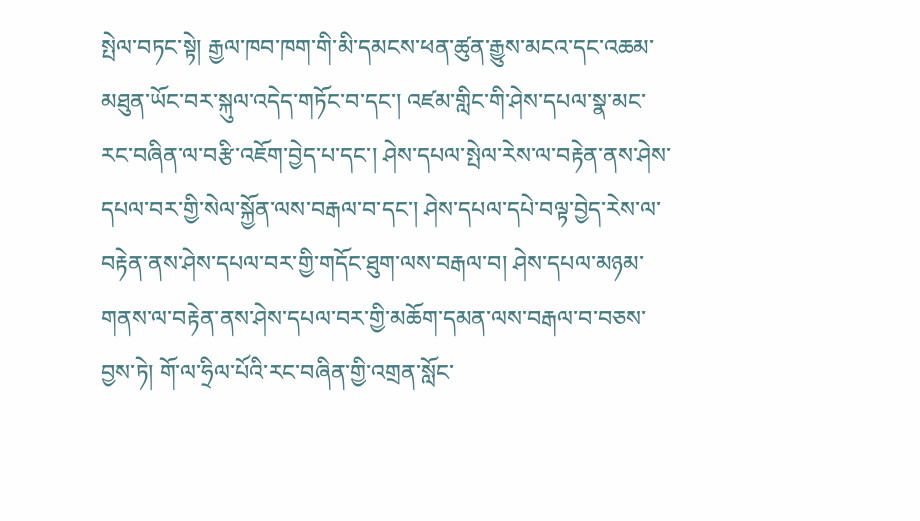སྤེལ་བཏང་སྟེ། རྒྱལ་ཁབ་ཁག་གི་མི་དམངས་ཕན་ཚུན་རྒྱུས་མངའ་དང་འཆམ་མཐུན་ཡོང་བར་སྐུལ་འདེད་གཏོང་བ་དང་། འཛམ་གླིང་གི་ཤེས་དཔལ་སྣ་མང་རང་བཞིན་ལ་བརྩི་འཇོག་བྱེད་པ་དང་། ཤེས་དཔལ་སྤེལ་རེས་ལ་བརྟེན་ནས་ཤེས་དཔལ་བར་གྱི་སེལ་སྐྱོན་ལས་བརྒལ་བ་དང་། ཤེས་དཔལ་དཔེ་བལྟ་བྱེད་རེས་ལ་བརྟེན་ནས་ཤེས་དཔལ་བར་གྱི་གདོང་ཐུག་ལས་བརྒལ་བ། ཤེས་དཔལ་མཉམ་གནས་ལ་བརྟེན་ནས་ཤེས་དཔལ་བར་གྱི་མཆོག་དམན་ལས་བརྒལ་བ་བཅས་བྱས་ཏེ། གོ་ལ་ཧྲིལ་པོའི་རང་བཞིན་གྱི་འགྲན་སློང་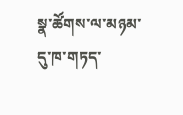སྣ་ཚོགས་ལ་མཉམ་དུ་ཁ་གཏད་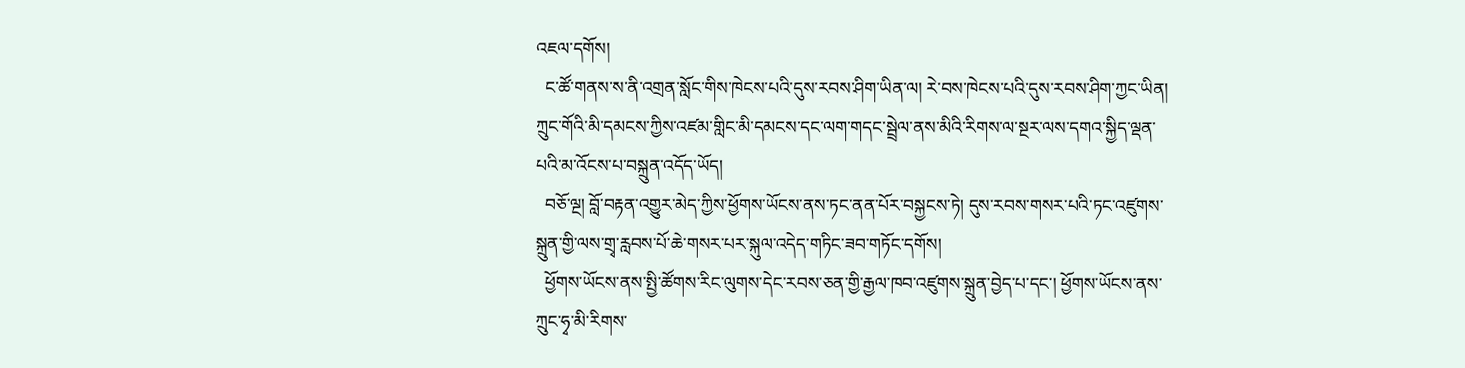འཇལ་དགོས།
  ང་ཚོ་གནས་ས་ནི་འགྲན་སློང་གིས་ཁེངས་པའི་དུས་རབས་ཤིག་ཡིན་ལ། རེ་བས་ཁེངས་པའི་དུས་རབས་ཤིག་ཀྱང་ཡིན། ཀྲུང་གོའི་མི་དམངས་ཀྱིས་འཛམ་གླིང་མི་དམངས་དང་ལག་གདང་སྦྲེལ་ནས་མིའི་རིགས་ལ་སྔར་ལས་དགའ་སྐྱིད་ལྡན་པའི་མ་འོངས་པ་བསྐྲུན་འདོད་ཡོད།
  བཅོ་ལྔ། བློ་བརྟན་འགྱུར་མེད་ཀྱིས་ཕྱོགས་ཡོངས་ནས་ཏང་ནན་པོར་བསྐྱངས་ཏེ། དུས་རབས་གསར་པའི་ཏང་འཛུགས་སྐྲུན་གྱི་ལས་གྲྭ་རླབས་པོ་ཆེ་གསར་པར་སྐུལ་འདེད་གཏིང་ཟབ་གཏོང་དགོས།
  ཕྱོགས་ཡོངས་ནས་སྤྱི་ཚོགས་རིང་ལུགས་དེང་རབས་ཅན་གྱི་རྒྱལ་ཁབ་འཛུགས་སྐྲུན་བྱེད་པ་དང་། ཕྱོགས་ཡོངས་ནས་ཀྲུང་ཧྭ་མི་རིགས་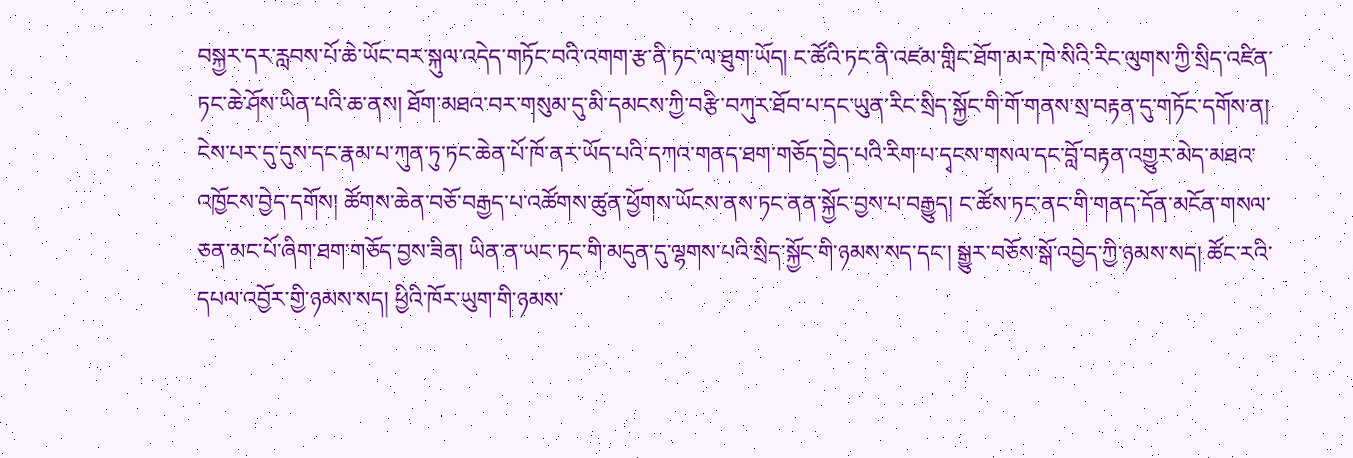བསྐྱར་དར་རླབས་པོ་ཆེ་ཡོང་བར་སྐུལ་འདེད་གཏོང་བའི་འགག་རྩ་ནི་ཏང་ལ་ཐུག་ཡོད། ང་ཚོའི་ཏང་ནི་འཛམ་གླིང་ཐོག་མར་ཁེ་སིའི་རིང་ལུགས་ཀྱི་སྲིད་འཛིན་ཏང་ཆེ་ཤོས་ཡིན་པའི་ཆ་ནས། ཐོག་མཐའ་བར་གསུམ་དུ་མི་དམངས་ཀྱི་བརྩི་བཀུར་ཐོབ་པ་དང་ཡུན་རིང་སྲིད་སྐྱོང་གི་གོ་གནས་སྲ་བརྟན་དུ་གཏོང་དགོས་ན། ངེས་པར་དུ་དུས་དང་རྣམ་པ་ཀུན་ཏུ་ཏང་ཆེན་པོ་ཁོ་ནར་ཡོད་པའི་དཀའ་གནད་ཐག་གཅོད་བྱེད་པའི་རིག་པ་དྭངས་གསལ་དང་བློ་བརྟན་འགྱུར་མེད་མཐའ་འཁྱོངས་བྱེད་དགོས། ཚོགས་ཆེན་བཅོ་བརྒྱད་པ་འཚོགས་ཚུན་ཕྱོགས་ཡོངས་ནས་ཏང་ནན་སྐྱོང་བྱས་པ་བརྒྱུད། ང་ཚོས་ཏང་ནང་གི་གནད་དོན་མངོན་གསལ་ཅན་མང་པོ་ཞིག་ཐག་གཅོད་བྱས་ཟིན། ཡིན་ན་ཡང་ཏང་གི་མདུན་དུ་ལྷགས་པའི་སྲིད་སྐྱོང་གི་ཉམས་སད་དང་། སྒྱུར་བཅོས་སྒོ་འབྱེད་ཀྱི་ཉམས་སད། ཚོང་རའི་དཔལ་འབྱོར་གྱི་ཉམས་སད། ཕྱིའི་ཁོར་ཡུག་གི་ཉམས་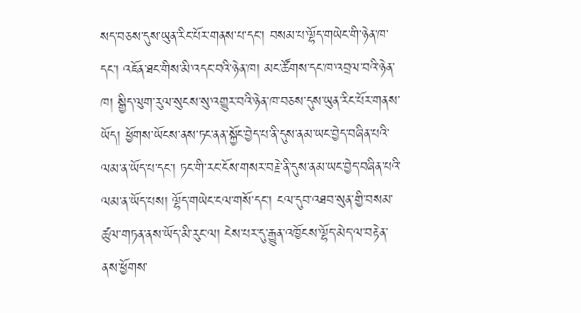སད་བཅས་དུས་ཡུན་རིང་པོར་གནས་པ་དང་། བསམ་པ་ལྷོད་གཡེང་གི་ཉེན་ཁ་དང་། འཇོན་ཐང་གིས་མི་འདང་བའི་ཉེན་ཁ། མང་ཚོགས་དང་ཁ་འབྲལ་བའི་ཉེན་ཁ། སྒྱིད་ལུག་རུལ་སུངས་སུ་འགྱུར་བའི་ཉེན་ཁ་བཅས་དུས་ཡུན་རིང་པོར་གནས་ཡོད། ཕྱོགས་ཡོངས་ནས་ཏང་ནན་སྐྱོང་བྱེད་པ་ནི་དུས་ནམ་ཡང་བྱེད་བཞིན་པའི་ལམ་ན་ཡོད་པ་དང་། ཏང་གི་རང་ངོས་གསར་བརྗེ་ནི་དུས་ནམ་ཡང་བྱེད་བཞིན་པའི་ལམ་ན་ཡོད་པས། ལྷོད་གཡེང་ངལ་གསོ་དང་། ངལ་དུབ་འཐབ་སུན་གྱི་བསམ་ཚུལ་གཏན་ནས་ཡོད་མི་རུང་ལ། ངེས་པར་དུ་རྒྱུན་འཁྱོངས་ལྷོད་མེད་ལ་བརྟེན་ནས་ཕྱོགས་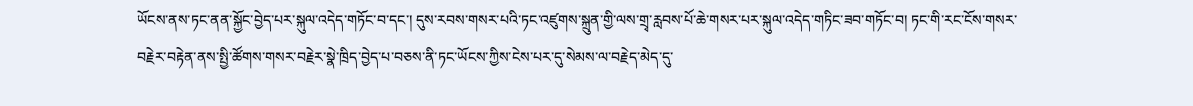ཡོངས་ནས་ཏང་ནན་སྐྱོང་བྱེད་པར་སྐུལ་འདེད་གཏོང་བ་དང་། དུས་རབས་གསར་པའི་ཏང་འཛུགས་སྐྲུན་གྱི་ལས་གྲྭ་རླབས་པོ་ཆེ་གསར་པར་སྐུལ་འདེད་གཏིང་ཟབ་གཏོང་བ། ཏང་གི་རང་ངོས་གསར་བརྗེར་བརྟེན་ནས་སྤྱི་ཚོགས་གསར་བརྗེར་སྣེ་ཁྲིད་བྱེད་པ་བཅས་ནི་ཏང་ཡོངས་ཀྱིས་ངེས་པར་དུ་སེམས་ལ་བརྗེད་མེད་དུ་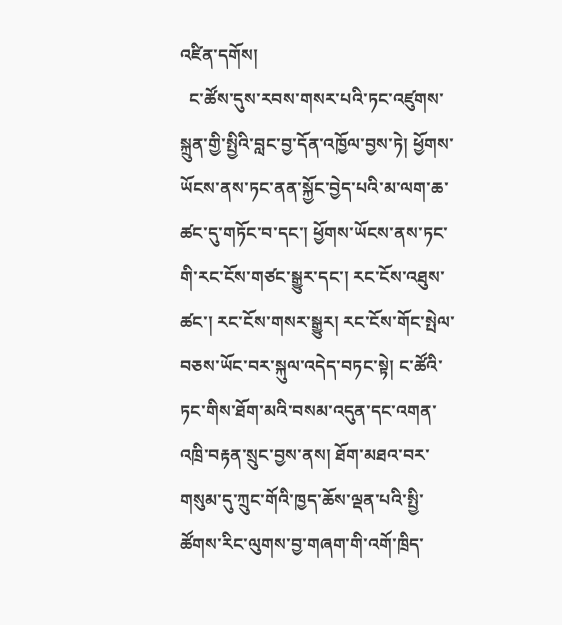འཛིན་དགོས།
  ང་ཚོས་དུས་རབས་གསར་པའི་ཏང་འཛུགས་སྐྲུན་གྱི་སྤྱིའི་བླང་བྱ་དོན་འཁྱོལ་བྱས་ཏེ། ཕྱོགས་ཡོངས་ནས་ཏང་ནན་སྐྱོང་བྱེད་པའི་མ་ལག་ཆ་ཚང་དུ་གཏོང་བ་དང་། ཕྱོགས་ཡོངས་ནས་ཏང་གི་རང་ངོས་གཙང་སྒྱུར་དང་། རང་ངོས་འཐུས་ཚང་། རང་ངོས་གསར་སྒྱུར། རང་ངོས་གོང་སྤེལ་བཅས་ཡོང་བར་སྐུལ་འདེད་བཏང་སྟེ། ང་ཚོའི་ཏང་གིས་ཐོག་མའི་བསམ་འདུན་དང་འགན་འཁྲི་བརྟན་སྲུང་བྱས་ནས། ཐོག་མཐའ་བར་གསུམ་དུ་ཀྲུང་གོའི་ཁྱད་ཆོས་ལྡན་པའི་སྤྱི་ཚོགས་རིང་ལུགས་བྱ་གཞག་གི་འགོ་ཁྲིད་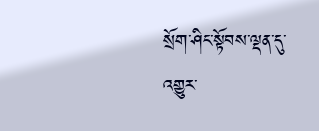སྲོག་ཤིང་སྟོབས་ལྡན་དུ་འགྱུར་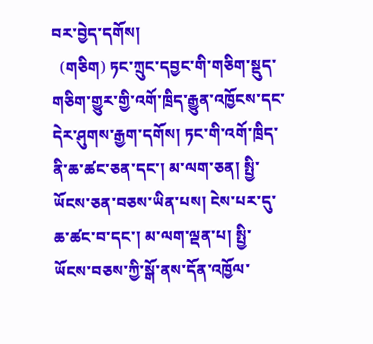བར་བྱེད་དགོས།
  (གཅིག) ཏང་ཀྲུང་དབྱང་གི་གཅིག་སྡུད་གཅིག་གྱུར་གྱི་འགོ་ཁྲིད་རྒྱུན་འཁྱོངས་དང་དེར་ཤུགས་རྒྱག་དགོས། ཏང་གི་འགོ་ཁྲིད་ནི་ཆ་ཚང་ཅན་དང་། མ་ལག་ཅན། སྤྱི་ཡོངས་ཅན་བཅས་ཡིན་པས། ངེས་པར་དུ་ཆ་ཚང་བ་དང་། མ་ལག་ལྡན་པ། སྤྱི་ཡོངས་བཅས་ཀྱི་སྒོ་ནས་དོན་འཁྱོལ་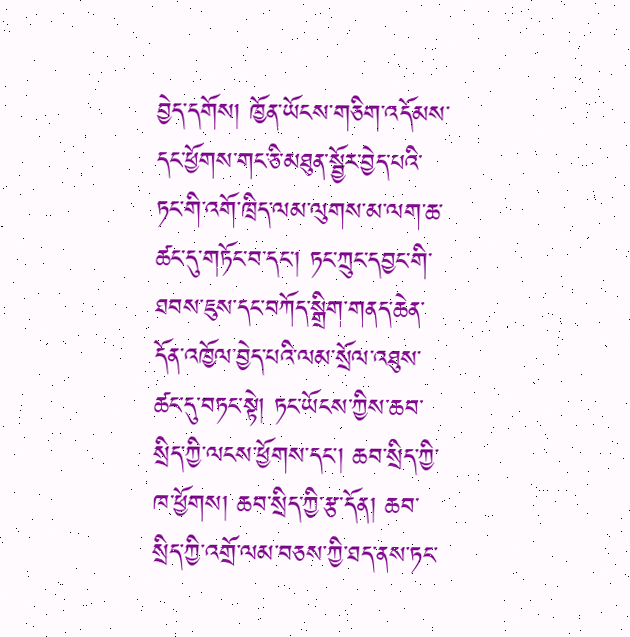བྱེད་དགོས། ཁྱོན་ཡོངས་གཅིག་འདོམས་དང་ཕྱོགས་གང་ཅི་མཐུན་སྦྱོར་བྱེད་པའི་ཏང་གི་འགོ་ཁྲིད་ལམ་ལུགས་མ་ལག་ཆ་ཚང་དུ་གཏོང་བ་དང་། ཏང་ཀྲུང་དབྱང་གི་ཐབས་ཇུས་དང་བཀོད་སྒྲིག་གནད་ཆེན་དོན་འཁྱོལ་བྱེད་པའི་ལམ་སྲོལ་འཐུས་ཚང་དུ་བཏང་སྟེ། ཏང་ཡོངས་ཀྱིས་ཆབ་སྲིད་ཀྱི་ལངས་ཕྱོགས་དང་། ཆབ་སྲིད་ཀྱི་ཁ་ཕྱོགས། ཆབ་སྲིད་ཀྱི་རྩ་དོན། ཆབ་སྲིད་ཀྱི་འགྲོ་ལམ་བཅས་ཀྱི་ཐད་ནས་ཏང་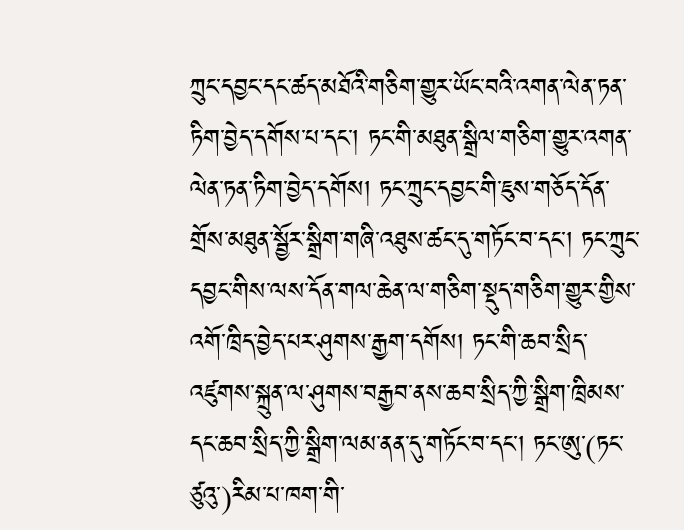ཀྲུང་དབྱང་དང་ཚད་མཐོའི་གཅིག་གྱུར་ཡོང་བའི་འགན་ལེན་ཏན་ཏིག་བྱེད་དགོས་པ་དང་། ཏང་གི་མཐུན་སྒྲིལ་གཅིག་གྱུར་འགན་ལེན་ཏན་ཏིག་བྱེད་དགོས། ཏང་ཀྲུང་དབྱང་གི་ཇུས་གཅོད་དོན་གྲོས་མཐུན་སྦྱོར་སྒྲིག་གཞི་འཐུས་ཚང་དུ་གཏོང་བ་དང་། ཏང་ཀྲུང་དབྱང་གིས་ལས་དོན་གལ་ཆེན་ལ་གཅིག་སྡུད་གཅིག་གྱུར་གྱིས་འགོ་ཁྲིད་བྱེད་པར་ཤུགས་རྒྱག་དགོས། ཏང་གི་ཆབ་སྲིད་འཛུགས་སྐྲུན་ལ་ཤུགས་བརྒྱབ་ནས་ཆབ་སྲིད་ཀྱི་སྒྲིག་ཁྲིམས་དང་ཆབ་སྲིད་ཀྱི་སྒྲིག་ལམ་ནན་དུ་གཏོང་བ་དང་། ཏང་ཨུ་(ཏང་ཙུའུ་)རིམ་པ་ཁག་གི་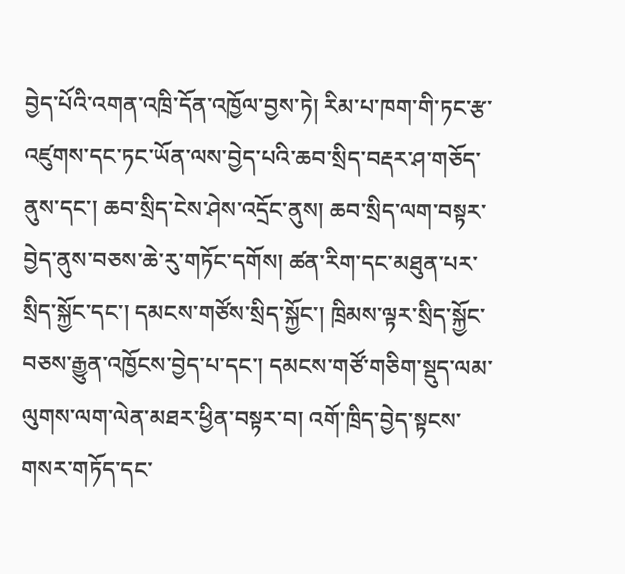བྱེད་པོའི་འགན་འཁྲི་དོན་འཁྱོལ་བྱས་ཏེ། རིམ་པ་ཁག་གི་ཏང་རྩ་འཛུགས་དང་ཏང་ཡོན་ལས་བྱེད་པའི་ཆབ་སྲིད་བརྡར་ཤ་གཅོད་ནུས་དང་། ཆབ་སྲིད་ངེས་ཤེས་འདྲོང་ནུས། ཆབ་སྲིད་ལག་བསྟར་བྱེད་ནུས་བཅས་ཆེ་རུ་གཏོང་དགོས། ཚན་རིག་དང་མཐུན་པར་སྲིད་སྐྱོང་དང་། དམངས་གཙོས་སྲིད་སྐྱོང་། ཁྲིམས་ལྟར་སྲིད་སྐྱོང་བཅས་རྒྱུན་འཁྱོངས་བྱེད་པ་དང་། དམངས་གཙོ་གཅིག་སྡུད་ལམ་ལུགས་ལག་ལེན་མཐར་ཕྱིན་བསྟར་བ། འགོ་ཁྲིད་བྱེད་སྟངས་གསར་གཏོད་དང་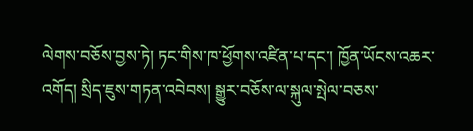ལེགས་བཅོས་བྱས་ཏེ། ཏང་གིས་ཁ་ཕྱོགས་འཛིན་པ་དང་། ཁྱོན་ཡོངས་འཆར་འགོད། སྲིད་ཇུས་གཏན་འབེབས། སྒྱུར་བཅོས་ལ་སྐུལ་སྤེལ་བཅས་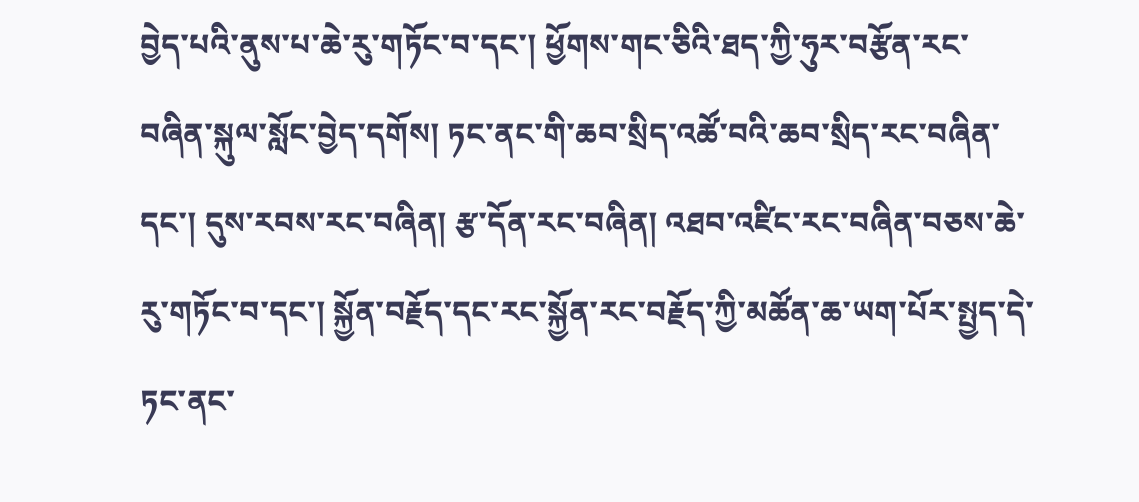བྱེད་པའི་ནུས་པ་ཆེ་རུ་གཏོང་བ་དང་། ཕྱོགས་གང་ཅིའི་ཐད་ཀྱི་ཧུར་བརྩོན་རང་བཞིན་སྐུལ་སློང་བྱེད་དགོས། ཏང་ནང་གི་ཆབ་སྲིད་འཚོ་བའི་ཆབ་སྲིད་རང་བཞིན་དང་། དུས་རབས་རང་བཞིན། རྩ་དོན་རང་བཞིན། འཐབ་འཛིང་རང་བཞིན་བཅས་ཆེ་རུ་གཏོང་བ་དང་། སྐྱོན་བརྗོད་དང་རང་སྐྱོན་རང་བརྗོད་ཀྱི་མཚོན་ཆ་ཡག་པོར་སྤྱད་དེ་ཏང་ནང་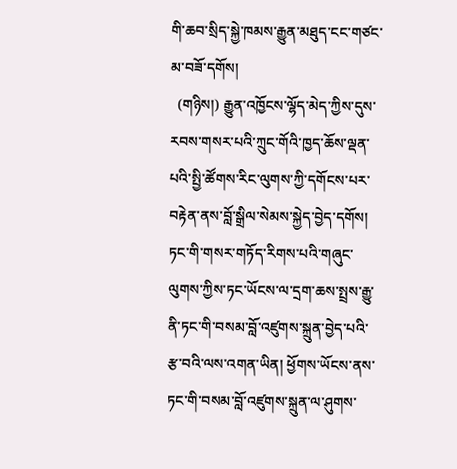གི་ཆབ་སྲིད་སྐྱེ་ཁམས་རྒྱུན་མཐུད་ངང་གཙང་མ་བཟོ་དགོས།
  (གཉིས།) རྒྱུན་འཁྱོངས་ལྷོད་མེད་ཀྱིས་དུས་རབས་གསར་པའི་ཀྲུང་གོའི་ཁྱད་ཆོས་ལྡན་པའི་སྤྱི་ཚོགས་རིང་ལུགས་ཀྱི་དགོངས་པར་བརྟེན་ནས་བློ་སྒྲིལ་སེམས་སྐྱེད་བྱེད་དགོས། ཏང་གི་གསར་གཏོད་རིགས་པའི་གཞུང་ལུགས་ཀྱིས་ཏང་ཡོངས་ལ་དྲག་ཆས་སྤྲས་རྒྱུ་ནི་ཏང་གི་བསམ་བློ་འཛུགས་སྐྲུན་བྱེད་པའི་རྩ་བའི་ལས་འགན་ཡིན། ཕྱོགས་ཡོངས་ནས་ཏང་གི་བསམ་བློ་འཛུགས་སྐྲུན་ལ་ཤུགས་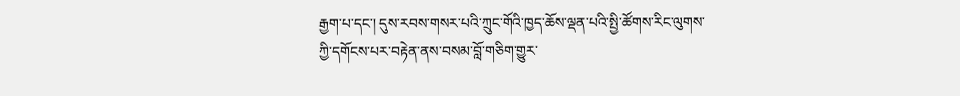རྒྱག་པ་དང་། དུས་རབས་གསར་པའི་ཀྲུང་གོའི་ཁྱད་ཆོས་ལྡན་པའི་སྤྱི་ཚོགས་རིང་ལུགས་ཀྱི་དགོངས་པར་བརྟེན་ནས་བསམ་བློ་གཅིག་གྱུར་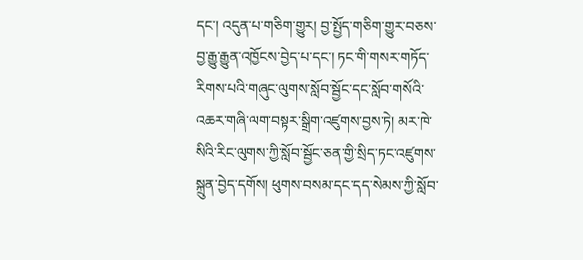དང་། འདུན་པ་གཅིག་གྱུར། བྱ་སྤྱོད་གཅིག་གྱུར་བཅས་བྱ་རྒྱུ་རྒྱུན་འཁྱོངས་བྱེད་པ་དང་། ཏང་གི་གསར་གཏོད་རིགས་པའི་གཞུང་ལུགས་སློབ་སྦྱོང་དང་སློབ་གསོའི་འཆར་གཞི་ལག་བསྟར་སྒྲིག་འཛུགས་བྱས་ཏེ། མར་ཁེ་སིའི་རིང་ལུགས་ཀྱི་སློབ་སྦྱོང་ཅན་གྱི་སྲིད་ཏང་འཛུགས་སྐྲུན་བྱེད་དགོས། ཕུགས་བསམ་དང་དད་སེམས་ཀྱི་སློབ་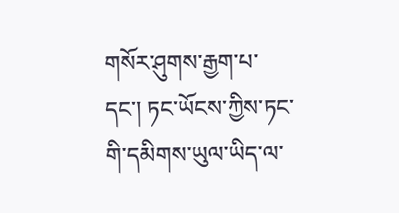གསོར་ཤུགས་རྒྱག་པ་དང་། ཏང་ཡོངས་ཀྱིས་ཏང་གི་དམིགས་ཡུལ་ཡིད་ལ་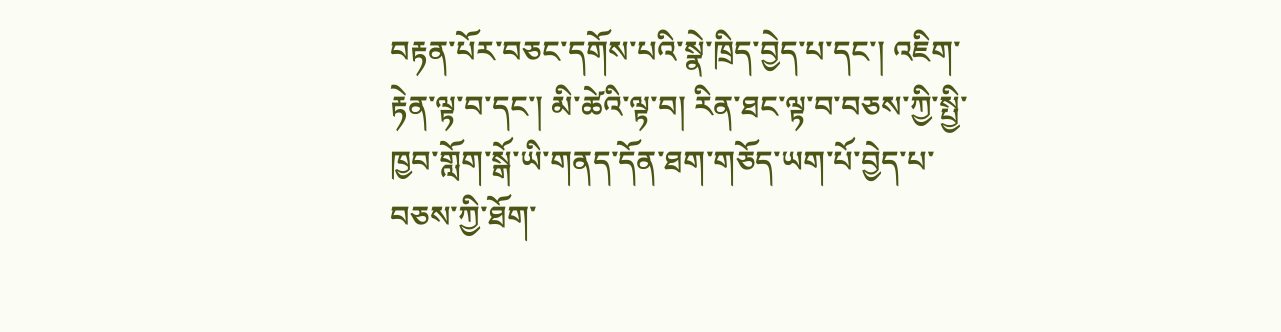བརྟན་པོར་བཅང་དགོས་པའི་སྣེ་ཁྲིད་བྱེད་པ་དང་། འཇིག་རྟེན་ལྟ་བ་དང་། མི་ཚེའི་ལྟ་བ། རིན་ཐང་ལྟ་བ་བཅས་ཀྱི་སྤྱི་ཁྱབ་གློག་སྒོ་ཡི་གནད་དོན་ཐག་གཅོད་ཡག་པོ་བྱེད་པ་བཅས་ཀྱི་ཐོག་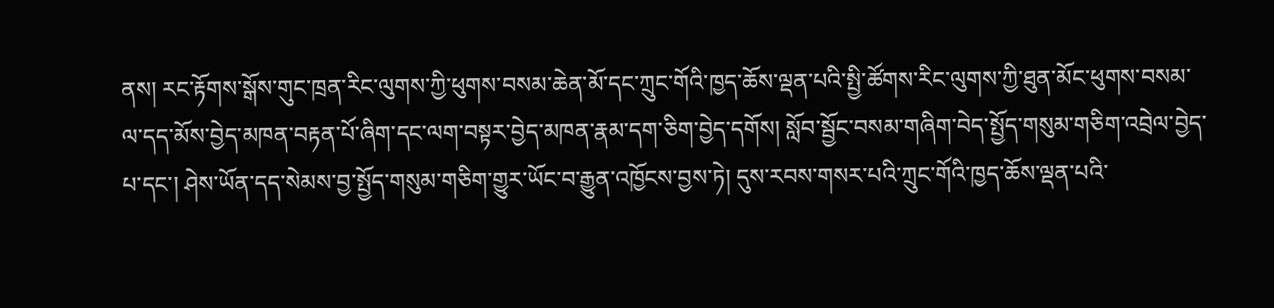ནས། རང་རྟོགས་སྒོས་གུང་ཁྲན་རིང་ལུགས་ཀྱི་ཕུགས་བསམ་ཆེན་མོ་དང་ཀྲུང་གོའི་ཁྱད་ཆོས་ལྡན་པའི་སྤྱི་ཚོགས་རིང་ལུགས་ཀྱི་ཐུན་མོང་ཕུགས་བསམ་ལ་དད་མོས་བྱེད་མཁན་བརྟན་པོ་ཞིག་དང་ལག་བསྟར་བྱེད་མཁན་རྣམ་དག་ཅིག་བྱེད་དགོས། སློབ་སྦྱོང་བསམ་གཞིག་བེད་སྤྱོད་གསུམ་གཅིག་འབྲེལ་བྱེད་པ་དང་། ཤེས་ཡོན་དད་སེམས་བྱ་སྤྱོད་གསུམ་གཅིག་གྱུར་ཡོང་བ་རྒྱུན་འཁྱོངས་བྱས་ཏེ། དུས་རབས་གསར་པའི་ཀྲུང་གོའི་ཁྱད་ཆོས་ལྡན་པའི་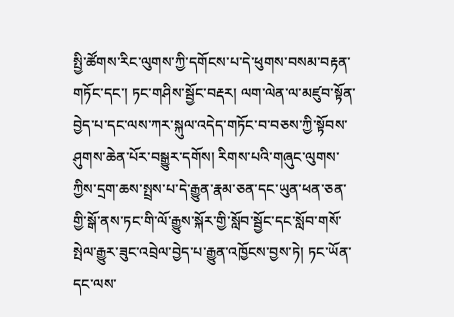སྤྱི་ཚོགས་རིང་ལུགས་ཀྱི་དགོངས་པ་དེ་ཕུགས་བསམ་བརྟན་གཏོང་དང་། ཏང་གཤིས་སྦྱོང་བརྡར། ལག་ལེན་ལ་མཛུབ་སྟོན་བྱེད་པ་དང་ལས་ཀར་སྐུལ་འདེད་གཏོང་བ་བཅས་ཀྱི་སྟོབས་ཤུགས་ཆེན་པོར་བསྒྱུར་དགོས། རིགས་པའི་གཞུང་ལུགས་ཀྱིས་དྲག་ཆས་སྤྲས་པ་དེ་རྒྱུན་རྣམ་ཅན་དང་ཡུན་ཕན་ཅན་གྱི་སྒོ་ནས་ཏང་གི་ལོ་རྒྱུས་སྐོར་གྱི་སློབ་སྦྱོང་དང་སློབ་གསོ་སྤེལ་རྒྱུར་ཟུང་འབྲེལ་བྱེད་པ་རྒྱུན་འཁྱོངས་བྱས་ཏེ། ཏང་ཡོན་དང་ལས་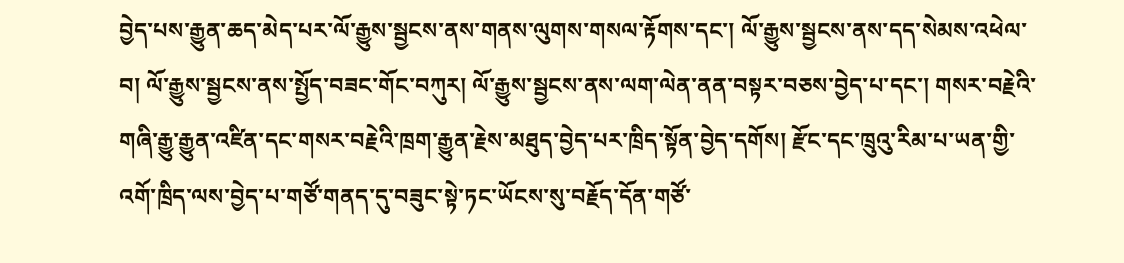བྱེད་པས་རྒྱུན་ཆད་མེད་པར་ལོ་རྒྱུས་སྦྱངས་ནས་གནས་ལུགས་གསལ་རྟོགས་དང་། ལོ་རྒྱུས་སྦྱངས་ནས་དད་སེམས་འཕེལ་བ། ལོ་རྒྱུས་སྦྱངས་ནས་སྤྱོད་བཟང་གོང་བཀུར། ལོ་རྒྱུས་སྦྱངས་ནས་ལག་ལེན་ནན་བསྟར་བཅས་བྱེད་པ་དང་། གསར་བརྗེའི་གཞི་རྒྱུ་རྒྱུན་འཛིན་དང་གསར་བརྗེའི་ཁྲག་རྒྱུན་རྗེས་མཐུད་བྱེད་པར་ཁྲིད་སྟོན་བྱེད་དགོས། རྫོང་དང་ཁྲུའུ་རིམ་པ་ཡན་གྱི་འགོ་ཁྲིད་ལས་བྱེད་པ་གཙོ་གནད་དུ་བཟུང་སྟེ་ཏང་ཡོངས་སུ་བརྗོད་དོན་གཙོ་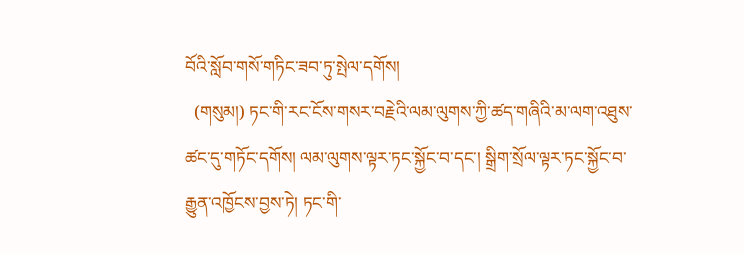བོའི་སློབ་གསོ་གཏིང་ཟབ་ཏུ་སྤེལ་དགོས།
  (གསུམ།) ཏང་གི་རང་ངོས་གསར་བརྗེའི་ལམ་ལུགས་ཀྱི་ཚད་གཞིའི་མ་ལག་འཐུས་ཚང་དུ་གཏོང་དགོས། ལམ་ལུགས་ལྟར་ཏང་སྐྱོང་བ་དང་། སྒྲིག་སྲོལ་ལྟར་ཏང་སྐྱོང་བ་རྒྱུན་འཁྱོངས་བྱས་ཏེ། ཏང་གི་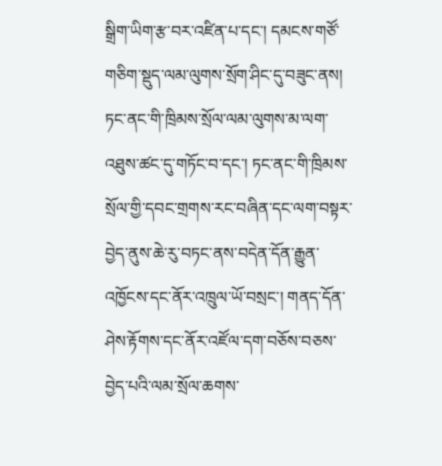སྒྲིག་ཡིག་རྩ་བར་འཛིན་པ་དང་། དམངས་གཙོ་གཅིག་སྡུད་ལམ་ལུགས་སྲོག་ཤིང་དུ་བཟུང་ནས། ཏང་ནང་གི་ཁྲིམས་སྲོལ་ལམ་ལུགས་མ་ལག་འཐུས་ཚང་དུ་གཏོང་བ་དང་། ཏང་ནང་གི་ཁྲིམས་སྲོལ་གྱི་དབང་གྲགས་རང་བཞིན་དང་ལག་བསྟར་བྱེད་ནུས་ཆེ་རུ་བཏང་ནས་བདེན་དོན་རྒྱུན་འཁྱོངས་དང་ནོར་འཁྲུལ་ཡོ་བསྲང་། གནད་དོན་ཤེས་རྟོགས་དང་ནོར་འཛོལ་དག་བཅོས་བཅས་བྱེད་པའི་ལམ་སྲོལ་ཆགས་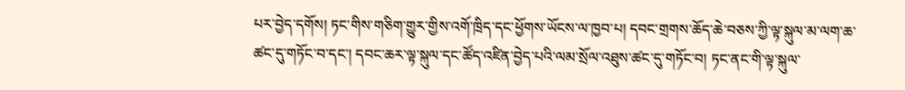པར་བྱེད་དགོས། ཏང་གིས་གཅིག་གྱུར་གྱིས་འགོ་ཁྲིད་དང་ཕྱོགས་ཡོངས་ལ་ཁྱབ་པ། དབང་གྲགས་ཆོད་ཆེ་བཅས་ཀྱི་ལྟ་སྐུལ་མ་ལག་ཆ་ཚང་དུ་གཏོང་བ་དང་། དབང་ཆར་ལྟ་སྐུལ་དང་ཚོད་འཛིན་བྱེད་པའི་ལམ་སྲོལ་འཐུས་ཚང་དུ་གཏོང་བ། ཏང་ནང་གི་ལྟ་སྐུལ་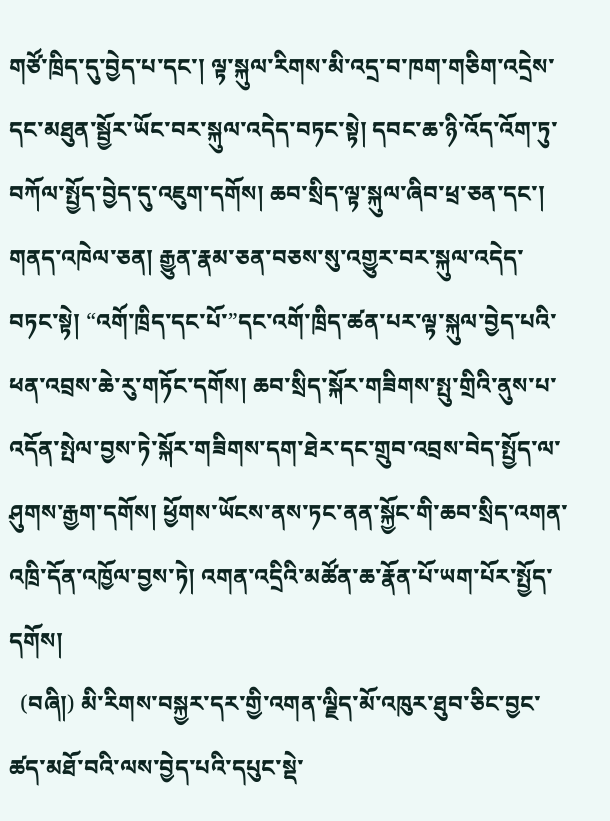གཙོ་ཁྲིད་དུ་བྱེད་པ་དང་། ལྟ་སྐུལ་རིགས་མི་འདྲ་བ་ཁག་གཅིག་འདྲེས་དང་མཐུན་སྦྱོར་ཡོང་བར་སྐུལ་འདེད་བཏང་སྟེ། དབང་ཆ་ཉི་འོད་འོག་ཏུ་བཀོལ་སྤྱོད་བྱེད་དུ་འཇུག་དགོས། ཆབ་སྲིད་ལྟ་སྐུལ་ཞིབ་ཕྲ་ཅན་དང་། གནད་འཁེལ་ཅན། རྒྱུན་རྣམ་ཅན་བཅས་སུ་འགྱུར་བར་སྐུལ་འདེད་བཏང་སྟེ། “འགོ་ཁྲིད་དང་པོ་”དང་འགོ་ཁྲིད་ཚན་པར་ལྟ་སྐུལ་བྱེད་པའི་ཕན་འབྲས་ཆེ་རུ་གཏོང་དགོས། ཆབ་སྲིད་སྐོར་གཟིགས་སྤུ་གྲིའི་ནུས་པ་འདོན་སྤེལ་བྱས་ཏེ་སྐོར་གཟིགས་དག་ཐེར་དང་གྲུབ་འབྲས་བེད་སྤྱོད་ལ་ཤུགས་རྒྱག་དགོས། ཕྱོགས་ཡོངས་ནས་ཏང་ནན་སྐྱོང་གི་ཆབ་སྲིད་འགན་འཁྲི་དོན་འཁྱོལ་བྱས་ཏེ། འགན་འདྲིའི་མཚོན་ཆ་རྣོན་པོ་ཡག་པོར་སྤྱོད་དགོས།
  (བཞི།) མི་རིགས་བསྐྱར་དར་གྱི་འགན་ལྗིད་མོ་འཁུར་ཐུབ་ཅིང་བྱང་ཚད་མཐོ་བའི་ལས་བྱེད་པའི་དཔུང་སྡེ་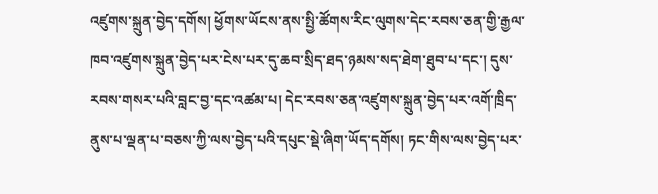འཛུགས་སྐྲུན་བྱེད་དགོས། ཕྱོགས་ཡོངས་ནས་སྤྱི་ཚོགས་རིང་ལུགས་དེང་རབས་ཅན་གྱི་རྒྱལ་ཁབ་འཛུགས་སྐྲུན་བྱེད་པར་ངེས་པར་དུ་ཆབ་སྲིད་ཐད་ཉམས་སད་ཐེག་ཐུབ་པ་དང་། དུས་རབས་གསར་པའི་བླང་བྱ་དང་འཚམ་པ། དེང་རབས་ཅན་འཛུགས་སྐྲུན་བྱེད་པར་འགོ་ཁྲིད་ནུས་པ་ལྡན་པ་བཅས་ཀྱི་ལས་བྱེད་པའི་དཔུང་སྡེ་ཞིག་ཡོད་དགོས། ཏང་གིས་ལས་བྱེད་པར་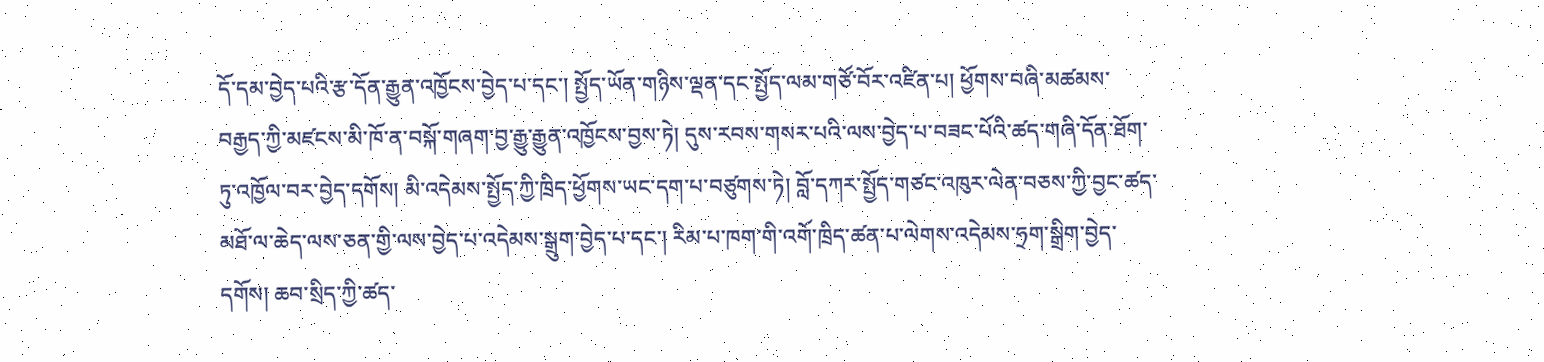དོ་དམ་བྱེད་པའི་རྩ་དོན་རྒྱུན་འཁྱོངས་བྱེད་པ་དང་། སྤྱོད་ཡོན་གཉིས་ལྡན་དང་སྤྱོད་ལམ་གཙོ་བོར་འཛིན་པ། ཕྱོགས་བཞི་མཚམས་བརྒྱད་ཀྱི་མཛངས་མི་ཁོ་ན་བསྐོ་གཞག་བྱ་རྒྱུ་རྒྱུན་འཁྱོངས་བྱས་ཏེ། དུས་རབས་གསར་པའི་ལས་བྱེད་པ་བཟང་པོའི་ཚད་གཞི་དོན་ཐོག་ཏུ་འཁྱོལ་བར་བྱེད་དགོས། མི་འདེམས་སྤྱོད་ཀྱི་ཁྲིད་ཕྱོགས་ཡང་དག་པ་བཙུགས་ཏེ། བློ་དཀར་སྤྱོད་གཙང་འཁུར་ལེན་བཅས་ཀྱི་བྱང་ཚད་མཐོ་ལ་ཆེད་ལས་ཅན་གྱི་ལས་བྱེད་པ་འདེམས་སྒྲུག་བྱེད་པ་དང་། རིམ་པ་ཁག་གི་འགོ་ཁྲིད་ཚན་པ་ལེགས་འདེམས་ཧྲག་སྒྲིག་བྱེད་དགོས། ཆབ་སྲིད་ཀྱི་ཚད་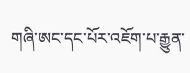གཞི་ཨང་དང་པོར་འཇོག་པ་རྒྱུན་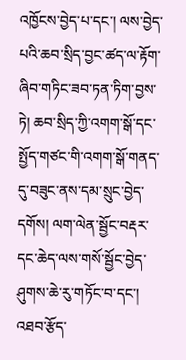འཁྱོངས་བྱེད་པ་དང་། ལས་བྱེད་པའི་ཆབ་སྲིད་བྱང་ཚད་ལ་རྟོག་ཞིབ་གཏིང་ཟབ་ཏན་ཏིག་བྱས་ཏེ། ཆབ་སྲིད་ཀྱི་འགག་སྒོ་དང་སྤྱོད་གཙང་གི་འགག་སྒོ་གནད་དུ་བཟུང་ནས་དམ་སྲུང་བྱེད་དགོས། ལག་ལེན་སྦྱོང་བརྡར་དང་ཆེད་ལས་གསོ་སྦྱོང་བྱེད་ཤུགས་ཆེ་རུ་གཏོང་བ་དང་། འཐབ་རྩོད་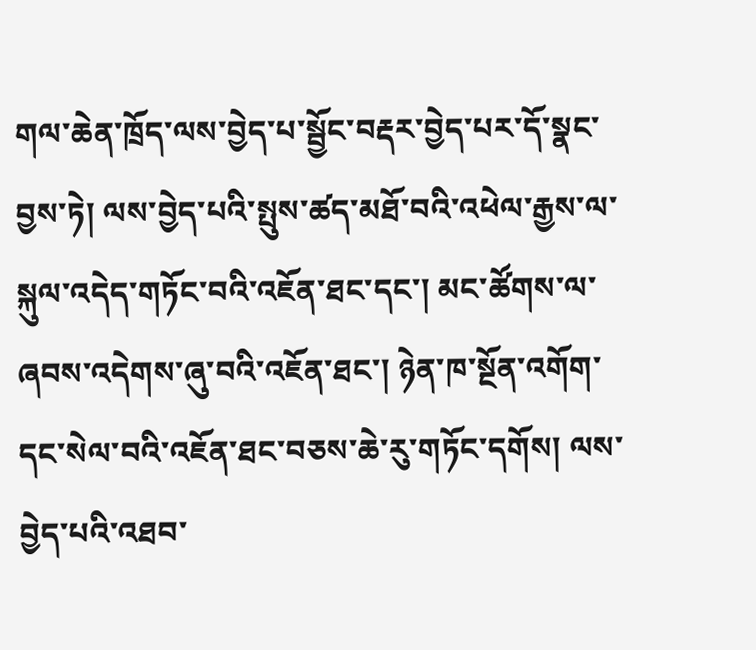གལ་ཆེན་ཁྲོད་ལས་བྱེད་པ་སྦྱོང་བརྡར་བྱེད་པར་དོ་སྣང་བྱས་ཏེ། ལས་བྱེད་པའི་སྤུས་ཚད་མཐོ་བའི་འཕེལ་རྒྱས་ལ་སྐུལ་འདེད་གཏོང་བའི་འཇོན་ཐང་དང་། མང་ཚོགས་ལ་ཞབས་འདེགས་ཞུ་བའི་འཇོན་ཐང་། ཉེན་ཁ་སྔོན་འགོག་དང་སེལ་བའི་འཇོན་ཐང་བཅས་ཆེ་རུ་གཏོང་དགོས། ལས་བྱེད་པའི་འཐབ་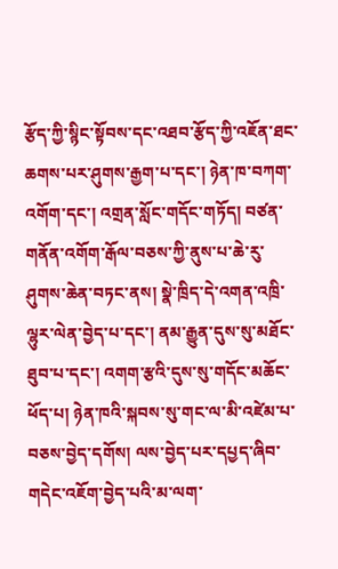རྩོད་ཀྱི་སྙིང་སྟོབས་དང་འཐབ་རྩོད་ཀྱི་འཇོན་ཐང་ཆགས་པར་ཤུགས་རྒྱག་པ་དང་། ཉེན་ཁ་བཀག་འགོག་དང་། འགྲན་སློང་གདོང་གཏོད། བཙན་གནོན་འགོག་རྒོལ་བཅས་ཀྱི་ནུས་པ་ཆེ་རུ་ཤུགས་ཆེན་བཏང་ནས། སྣེ་ཁྲིད་དེ་འགན་འཁྲི་ལྷུར་ལེན་བྱེད་པ་དང་། ནམ་རྒྱུན་དུས་སུ་མཐོང་ཐུབ་པ་དང་། འགག་རྩའི་དུས་སུ་གདོང་མཆོང་ཕོད་པ། ཉེན་ཁའི་སྐབས་སུ་གང་ལ་མི་འཛེམ་པ་བཅས་བྱེད་དགོས། ལས་བྱེད་པར་དཔྱད་ཞིབ་གདེང་འཇོག་བྱེད་པའི་མ་ལག་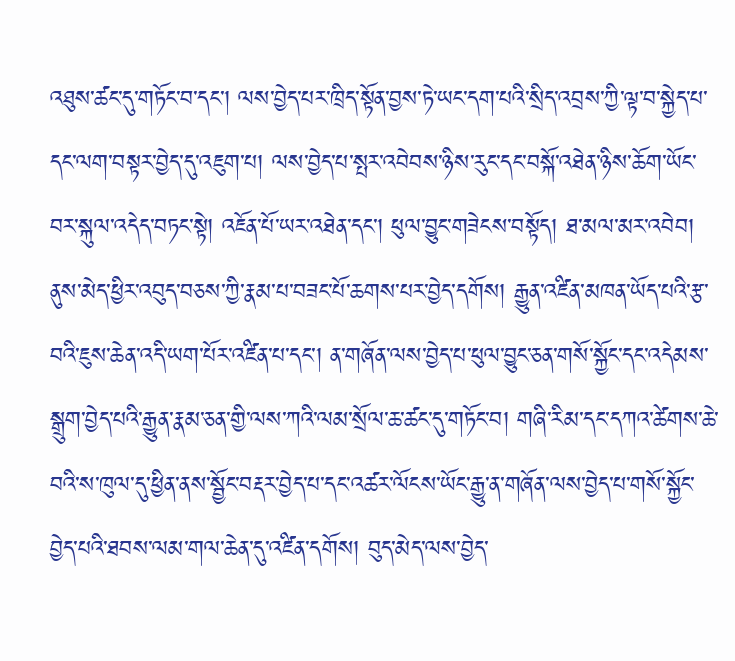འཐུས་ཚང་དུ་གཏོང་བ་དང་། ལས་བྱེད་པར་ཁྲིད་སྟོན་བྱས་ཏེ་ཡང་དག་པའི་སྲིད་འབྲས་ཀྱི་ལྟ་བ་སྐྱེད་པ་དང་ལག་བསྟར་བྱེད་དུ་འཇུག་པ། ལས་བྱེད་པ་སྤར་འབེབས་ཉིས་རུང་དང་བསྐོ་འཐེན་ཉིས་ཆོག་ཡོང་བར་སྐུལ་འདེད་བཏང་སྟེ། འཇོན་པོ་ཡར་འཐེན་དང་། ཕུལ་བྱུང་གཟེངས་བསྟོད། ཐ་མལ་མར་འབེབ། ནུས་མེད་ཕྱིར་འབུད་བཅས་ཀྱི་རྣམ་པ་བཟང་པོ་ཆགས་པར་བྱེད་དགོས། རྒྱུན་འཛིན་མཁན་ཡོད་པའི་རྩ་བའི་ཇུས་ཆེན་འདི་ཡག་པོར་འཛིན་པ་དང་། ན་གཞོན་ལས་བྱེད་པ་ཕུལ་བྱུང་ཅན་གསོ་སྐྱོང་དང་འདེམས་སྒྲུག་བྱེད་པའི་རྒྱུན་རྣམ་ཅན་གྱི་ལས་ཀའི་ལམ་སྲོལ་ཆ་ཚང་དུ་གཏོང་བ། གཞི་རིམ་དང་དཀའ་ཚེགས་ཆེ་བའི་ས་ཁུལ་དུ་ཕྱིན་ནས་སྦྱོང་བརྡར་བྱེད་པ་དང་འཚར་ལོངས་ཡོང་རྒྱུ་ན་གཞོན་ལས་བྱེད་པ་གསོ་སྐྱོང་བྱེད་པའི་ཐབས་ལམ་གལ་ཆེན་དུ་འཛིན་དགོས། བུད་མེད་ལས་བྱེད་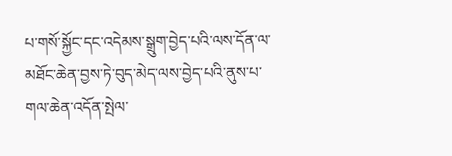པ་གསོ་སྐྱོང་དང་འདེམས་སྒྲུག་བྱེད་པའི་ལས་དོན་ལ་མཐོང་ཆེན་བྱས་ཏེ་བུད་མེད་ལས་བྱེད་པའི་ནུས་པ་གལ་ཆེན་འདོན་སྤེལ་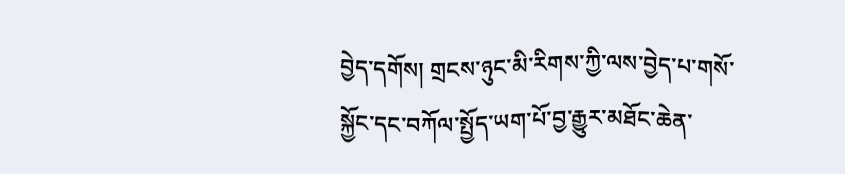བྱེད་དགོས། གྲངས་ཉུང་མི་རིགས་ཀྱི་ལས་བྱེད་པ་གསོ་སྐྱོང་དང་བཀོལ་སྤྱོད་ཡག་པོ་བྱ་རྒྱུར་མཐོང་ཆེན་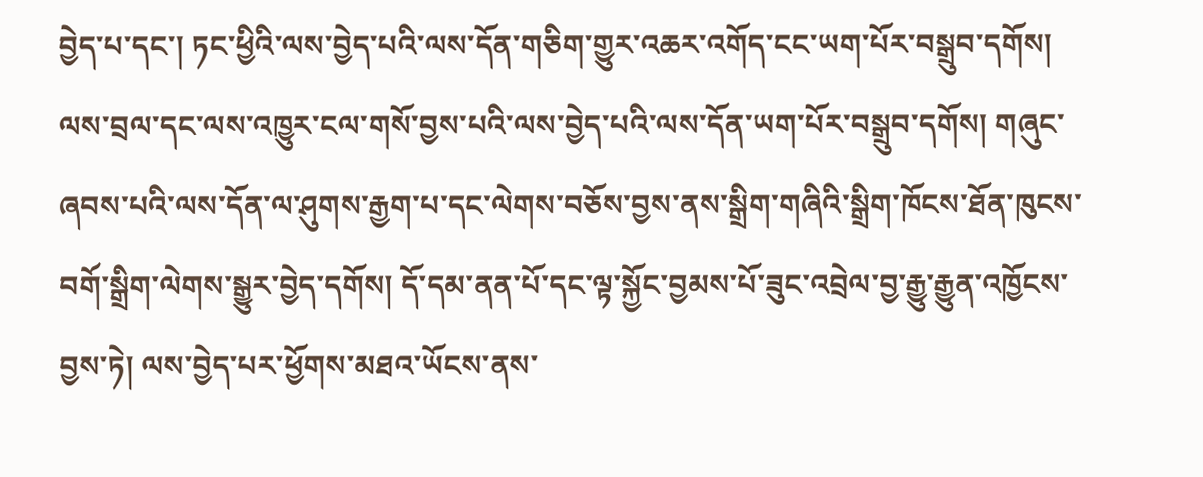བྱེད་པ་དང་། ཏང་ཕྱིའི་ལས་བྱེད་པའི་ལས་དོན་གཅིག་གྱུར་འཆར་འགོད་ངང་ཡག་པོར་བསྒྲུབ་དགོས། ལས་བྲལ་དང་ལས་འཁྱུར་ངལ་གསོ་བྱས་པའི་ལས་བྱེད་པའི་ལས་དོན་ཡག་པོར་བསྒྲུབ་དགོས། གཞུང་ཞབས་པའི་ལས་དོན་ལ་ཤུགས་རྒྱག་པ་དང་ལེགས་བཅོས་བྱས་ནས་སྒྲིག་གཞིའི་སྒྲིག་ཁོངས་ཐོན་ཁུངས་བགོ་སྒྲིག་ལེགས་སྒྱུར་བྱེད་དགོས། དོ་དམ་ནན་པོ་དང་ལྟ་སྐྱོང་བྱམས་པོ་ཟུང་འབྲེལ་བྱ་རྒྱུ་རྒྱུན་འཁྱོངས་བྱས་ཏེ། ལས་བྱེད་པར་ཕྱོགས་མཐའ་ཡོངས་ནས་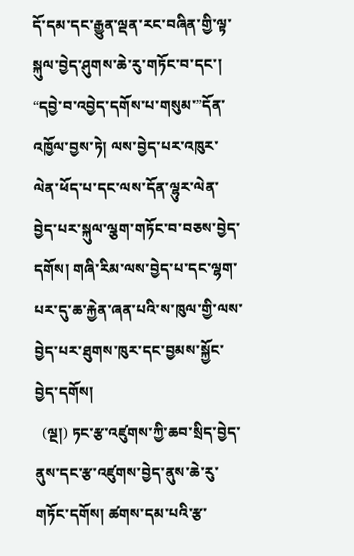དོ་དམ་དང་རྒྱུན་ལྡན་རང་བཞིན་གྱི་ལྟ་སྐུལ་བྱེད་ཤུགས་ཆེ་རུ་གཏོང་བ་དང་། “དབྱེ་བ་འབྱེད་དགོས་པ་གསུམ་”དོན་འཁྱོལ་བྱས་ཏེ། ལས་བྱེད་པར་འཁུར་ལེན་ཕོད་པ་དང་ལས་དོན་ལྷུར་ལེན་བྱེད་པར་སྐུལ་ལྕག་གཏོང་བ་བཅས་བྱེད་དགོས། གཞི་རིམ་ལས་བྱེད་པ་དང་ལྷག་པར་དུ་ཆ་རྐྱེན་ཞན་པའི་ས་ཁུལ་གྱི་ལས་བྱེད་པར་ཐུགས་ཁུར་དང་བྱམས་སྐྱོང་བྱེད་དགོས།
  (ལྔ།) ཏང་རྩ་འཛུགས་ཀྱི་ཆབ་སྲིད་བྱེད་ནུས་དང་རྩ་འཛུགས་བྱེད་ནུས་ཆེ་རུ་གཏོང་དགོས། ཚགས་དམ་པའི་རྩ་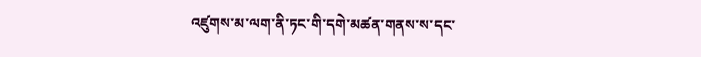འཛུགས་མ་ལག་ནི་ཏང་གི་དགེ་མཚན་གནས་ས་དང་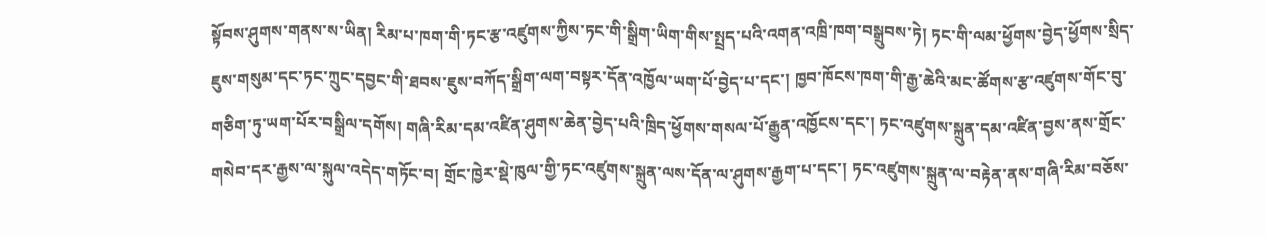སྟོབས་ཤུགས་གནས་ས་ཡིན། རིམ་པ་ཁག་གི་ཏང་རྩ་འཛུགས་ཀྱིས་ཏང་གི་སྒྲིག་ཡིག་གིས་སྤྲད་པའི་འགན་འཁྲི་ཁག་བསྒྲུབས་ཏེ། ཏང་གི་ལམ་ཕྱོགས་བྱེད་ཕྱོགས་སྲིད་ཇུས་གསུམ་དང་ཏང་ཀྲུང་དབྱང་གི་ཐབས་ཇུས་བཀོད་སྒྲིག་ལག་བསྟར་དོན་འཁྱོལ་ཡག་པོ་བྱེད་པ་དང་། ཁྱབ་ཁོངས་ཁག་གི་རྒྱ་ཆེའི་མང་ཚོགས་རྩ་འཛུགས་གོང་བུ་གཅིག་ཏུ་ཡག་པོར་བསྒྲིལ་དགོས། གཞི་རིམ་དམ་འཛིན་ཤུགས་ཆེན་བྱེད་པའི་ཁྲིད་ཕྱོགས་གསལ་པོ་རྒྱུན་འཁྱོངས་དང་། ཏང་འཛུགས་སྐྲུན་དམ་འཛིན་བྱས་ནས་གྲོང་གསེབ་དར་རྒྱས་ལ་སྐུལ་འདེད་གཏོང་བ། གྲོང་ཁྱེར་སྡེ་ཁུལ་གྱི་ཏང་འཛུགས་སྐྲུན་ལས་དོན་ལ་ཤུགས་རྒྱག་པ་དང་། ཏང་འཛུགས་སྐྲུན་ལ་བརྟེན་ནས་གཞི་རིམ་བཅོས་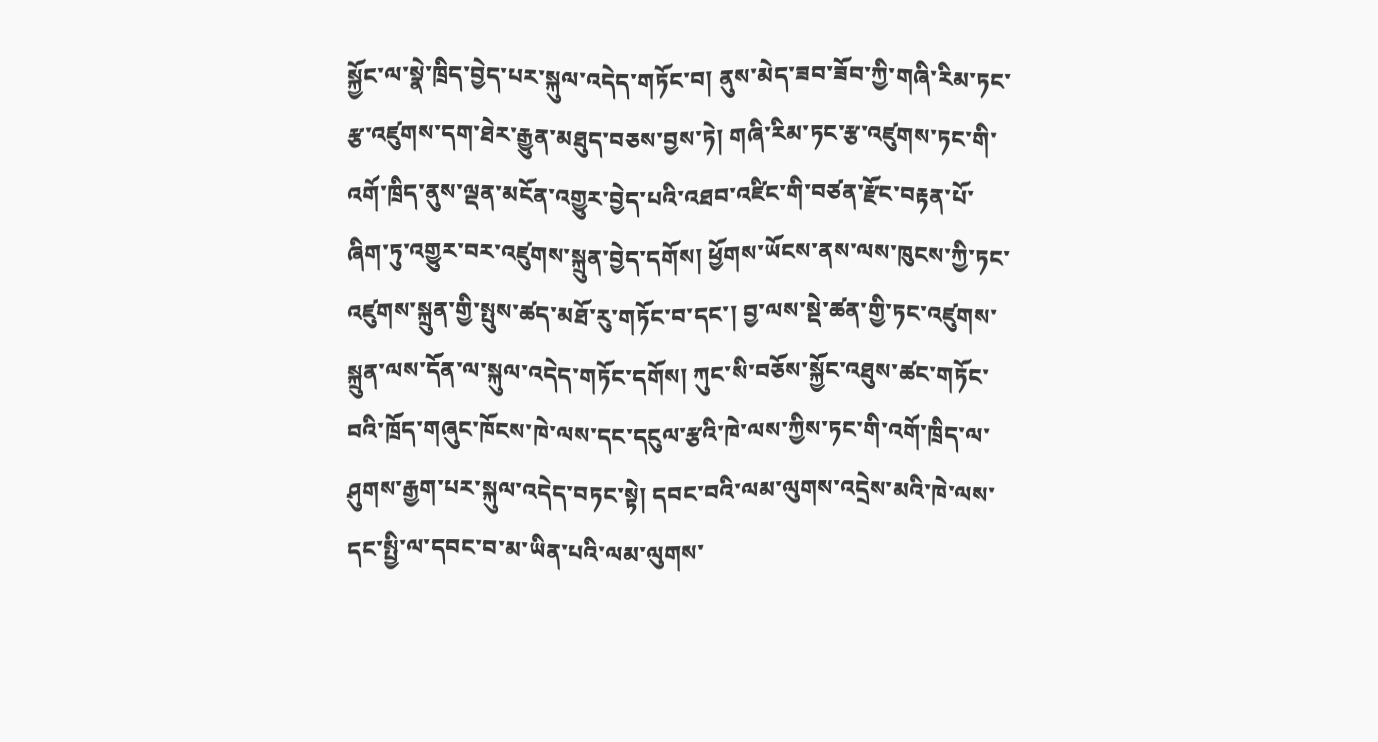སྐྱོང་ལ་སྣེ་ཁྲིད་བྱེད་པར་སྐུལ་འདེད་གཏོང་བ། ནུས་མེད་ཟབ་ཟོབ་ཀྱི་གཞི་རིམ་ཏང་རྩ་འཛུགས་དག་ཐེར་རྒྱུན་མཐུད་བཅས་བྱས་ཏེ། གཞི་རིམ་ཏང་རྩ་འཛུགས་ཏང་གི་འགོ་ཁྲིད་ནུས་ལྡན་མངོན་འགྱུར་བྱེད་པའི་འཐབ་འཛིང་གི་བཙན་རྫོང་བརྟན་པོ་ཞིག་ཏུ་འགྱུར་བར་འཛུགས་སྐྲུན་བྱེད་དགོས། ཕྱོགས་ཡོངས་ནས་ལས་ཁུངས་ཀྱི་ཏང་འཛུགས་སྐྲུན་གྱི་སྤུས་ཚད་མཐོ་རུ་གཏོང་བ་དང་། བྱ་ལས་སྡེ་ཚན་གྱི་ཏང་འཛུགས་སྐྲུན་ལས་དོན་ལ་སྐུལ་འདེད་གཏོང་དགོས། ཀུང་སི་བཅོས་སྐྱོང་འཐུས་ཚང་གཏོང་བའི་ཁྲོད་གཞུང་ཁོངས་ཁེ་ལས་དང་དངུལ་རྩའི་ཁེ་ལས་ཀྱིས་ཏང་གི་འགོ་ཁྲིད་ལ་ཤུགས་རྒྱག་པར་སྐུལ་འདེད་བཏང་སྟེ། དབང་བའི་ལམ་ལུགས་འདྲེས་མའི་ཁེ་ལས་དང་སྤྱི་ལ་དབང་བ་མ་ཡིན་པའི་ལམ་ལུགས་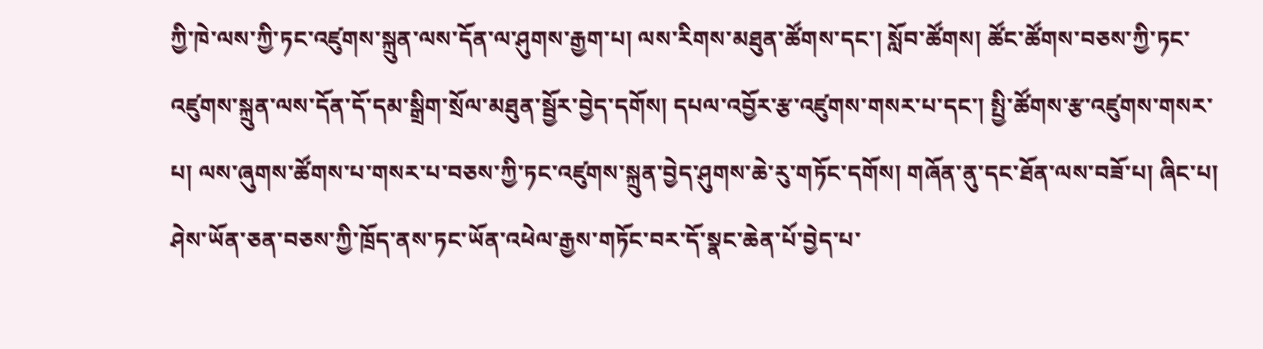ཀྱི་ཁེ་ལས་ཀྱི་ཏང་འཛུགས་སྐྲུན་ལས་དོན་ལ་ཤུགས་རྒྱག་པ། ལས་རིགས་མཐུན་ཚོགས་དང་། སློབ་ཚོགས། ཚོང་ཚོགས་བཅས་ཀྱི་ཏང་འཛུགས་སྐྲུན་ལས་དོན་དོ་དམ་སྒྲིག་སྲོལ་མཐུན་སྦྱོར་བྱེད་དགོས། དཔལ་འབྱོར་རྩ་འཛུགས་གསར་པ་དང་། སྤྱི་ཚོགས་རྩ་འཛུགས་གསར་པ། ལས་ཞུགས་ཚོགས་པ་གསར་པ་བཅས་ཀྱི་ཏང་འཛུགས་སྐྲུན་བྱེད་ཤུགས་ཆེ་རུ་གཏོང་དགོས། གཞོན་ནུ་དང་ཐོན་ལས་བཟོ་པ། ཞིང་པ། ཤེས་ཡོན་ཅན་བཅས་ཀྱི་ཁྲོད་ནས་ཏང་ཡོན་འཕེལ་རྒྱས་གཏོང་བར་དོ་སྣང་ཆེན་པོ་བྱེད་པ་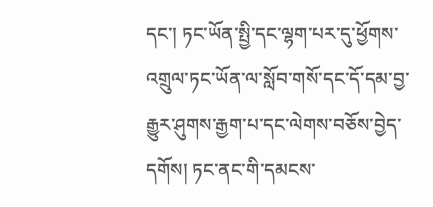དང་། ཏང་ཡོན་སྤྱི་དང་ལྷག་པར་དུ་ཕྱོགས་འགྲུལ་ཏང་ཡོན་ལ་སློབ་གསོ་དང་དོ་དམ་བྱ་རྒྱུར་ཤུགས་རྒྱག་པ་དང་ལེགས་བཅོས་བྱེད་དགོས། ཏང་ནང་གི་དམངས་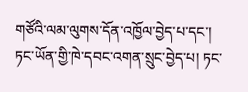གཙོའི་ལམ་ལུགས་དོན་འཁྱོལ་བྱེད་པ་དང་། ཏང་ཡོན་གྱི་ཁེ་དབང་འགན་སྲུང་བྱེད་པ། ཏང་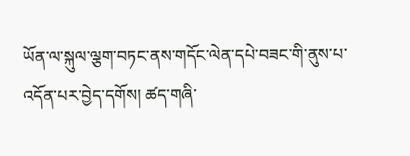ཡོན་ལ་སྐུལ་ལྕག་བཏང་ནས་གདོང་ལེན་དཔེ་བཟང་གི་ནུས་པ་འདོན་པར་བྱེད་དགོས། ཚད་གཞི་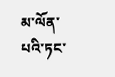མ་ལོན་པའི་ཏང་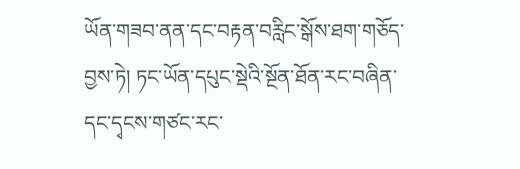ཡོན་གཟབ་ནན་དང་བརྟན་བརླིང་སྒོས་ཐག་གཅོད་བྱས་ཏེ། ཏང་ཡོན་དཔུང་སྡེའི་སྔོན་ཐོན་རང་བཞིན་དང་དྭངས་གཙང་རང་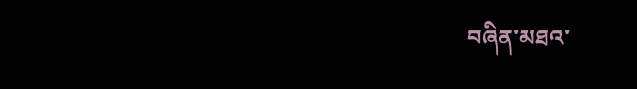བཞིན་མཐའ་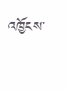འཁྱོངས་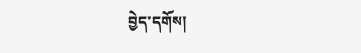བྱེད་དགོས།